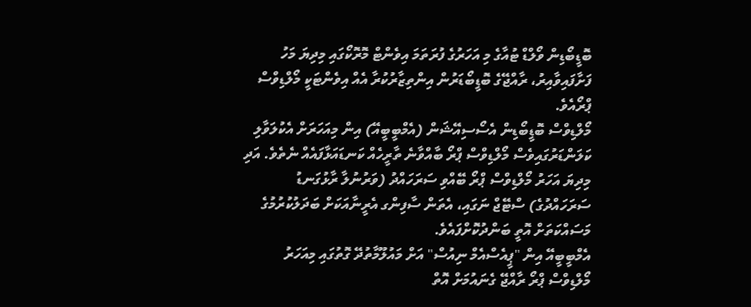ބޮޑީބޯޑިން ވޯލްޑް ޓުއާގެ މި އަހަރުގެ ފުރަތަމަ އިވެންޓް މޮރޮކޯގައި މިދިޔަ މަހު ފަށާފައިވާއިރު، ރާއްޖޭގެ ބޮޑީބޯޑަރުން އިންތިޒާރުކުރާ އެއް އިވެންޓަކީ މޯލްޑިވްސް ޕްރޯއެވެ.
މޯލްޑިވްސް ބޮޑީބޯޑިން އެސޯސިއޭޝަން (އެމްބީބީއޭ) އިން މިއަހަރަށް އެކުލަވާލި ކަލަންޑަރުގައިވެސް މޯލްޑިވްސް ޕްރޯ ބާއްވާނެ ތާރީހެއް ކަނޑައަޅާފައެއް ނެތެވެ. އަދި މިދިޔަ އަހަރު މޯލްޑިވްސް ޕްރޯ ބޭއްވި ސަރަހައްދު (ވަރުނުލާ ރާޅުގަނޑު ސަރަހައްދުގެ) ސްޓޭޖް ނަގައި، އެތަން ސާފިންގ އެރީނާއަކަށް ބަދަލުކުރުމުގެ މަސައްކަތަށް އޮތީ ބަންދުކޮށްފައެވެ.
އެމްބީބީއޭ އިން "ޕީއެސްއެމް ނިއުސް" އަށް މައުލޫމާތުދޭ ގޮތުގައި މިއަހަރު މޯލްޑިވްސް ޕްރޯ ރާއްޖޭ ގެނައުމަށް އޮތް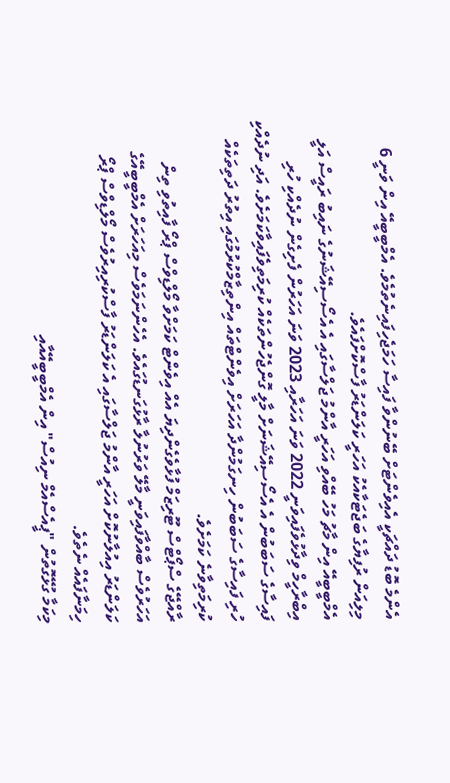އެންމެ ބޮޑު ދައްޗަކީ އެއިވެންޓަށް ބޭނުންވާ ފައިސާ ހަމަޖެހިފައިނެތުމެވެ. އެމްބީބީއޭ އިން ވަނީ 6 މިލިއަން ރުފިޔާގެ ބަޖެޓަކާއެކު އަހަރީ ކަލަންޑަރު ފާސްކޮށްފައެވެ.
އެމްބީބީއޭ އިން މާޗު މަހު ބޭއްވި އަހަރީ އާންމު ޖަލްސާގައި އެ އެސޯސިއޭޝަނުގެ ނައިބު ރައީސް އަލީ އިބްރާހީމް ވިދާޅުވެފައިވަނީ 2022 ވަނަ އަހަރާއި 2023 ވަނަ އަހަރުން ފެށިގެން ނުދެއްކި ހުރި ފައިސާގެ ސަބަބުން އެ އެސޯސިއޭޝަނަށް މާލީ ގޮންޖެހުންތަކެއް ކުރިމަތިވެފައިވާކަމަށެވެ. އަދި ނުދެއްކި ހުރި ފައިސާގެ ސަބަބުން ހިނގަމުންދާ އަހަރަށް އިވެންޓްތައް އިންތިޒާމްކުރުމުގައި އިތުރު ދަތިތަކެއް ކުރިމަތިވާނެ ކަމަށެވެ.
ރާއްޖޭގެ ސްޕޯޓްސް ޓޫރިޒަމް ފުޅާވެގެންދިޔަ އެއް އިވެންޓް ކަމަށްވާ މޯލްޑިވްސް ޕްރޯ ފާއިތުވި ތިން އަހަރުވެސް ބާއްވާފައިވަނީ މާލޭ ވަރުނުލާ ރާޅުގަނޑުގައެވެ. އެހެންނަމަވެސް މިއަހަރަށް އެމްބީބީއޭގެ ކަލަންޑަރު އިއުލާނުކޮށް އަހަރީ އާންމު ޖަލްސާގައި އެ ކަލަންޑަރު ފާސްކުރިއިރުވެސް މޯލްޑިވްސް ޕްރޯ ހިމަނާފައެއް ނެތެވެ.
މިކަމާ ގުޅޭގޮތުން "ޕީއެސްއެމް ނިއުސް" އިން އެމްބީބީއޭއާއި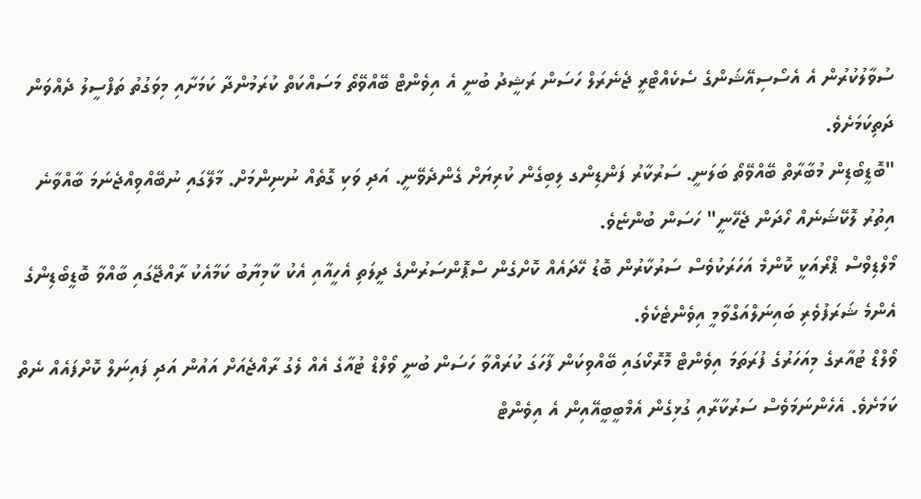ސުވާލުކުރުން އެ އެސޯސިއޭޝަންގެ ސެކެއްޓްރީ ޖެނެރަލް ހަސަން ރަޝީދު ބުނީ އެ އިވެންޓް ބޭއްވޭތޯ މަސައްކަތް ކުރަމުންދާ ކަމަށާއި މިވަގުތު ތަފްސީލު ދެއްވަން ދަތިކަމަށެވެ.
"ބޮޑީބޯޑިން މުބާރާތް ބޭއްވޭތޯ ބަލަނީ. ސަރުކާރު ފަންޑިންގ ލިބިގެން ކުރިޔަށް ގެންދެވޭނީ. އަދި ވަކި ގޮތެއް ނުނިންމަށް. މާލޭގައި ނުބޭއްވިއްޖެނަމަ ބާއްވާނެ އިތުރު ލޮކޭޝަނެއް ހޯދަން ޖެހޭނީ" ހަސަން ބުންޏެވެ.
މޯލްޑިވްސް ޕްރޯއަކީ ކޮންމެ އަހަރަކުވެސް ސަރުކާރުން ބޮޑު ހޭދައެއް ކޮށްގެން ސްޕޮންސަރުންގެ ދީލަތި އެހީއާއި އެކު ކާމިޔާބު ކަމާއެކު ރާއްޖޭގައި ބާއްވާ ބޮޑީބޯޑިންގެ އެންމެ ޝަރަފުވެރި ބައިނަލްއަގްވާމީ އިވެންޓެކެވެ.
ވޯލްޑް ޓުއާރގެ މިއަހަރުގެ ފުރަތަމަ އިވެންޓް މޮރޮކޯގައި ބޭއްވިކަން ފާހަގަ ކުރައްވާ ހަސަން ބުނީ ވޯލްޑް ޓުއާގެ އެއް ލެގު ރާއްޖެއަށް އައުން އަދި ފައިނަލް ކޮށްފައެއް ނެތް ކަމަށެވެ. އެހެންނަމަވެސް ސަރުކާރާއި ގުޅިގެން އެމްބީބީއޭއިން އެ އިވެންޓް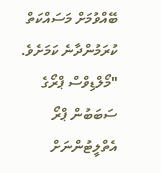ބޭއްވުމަށް މަސައްކަތް ކުރަމުންދާނެ ކަމަށެވެ.
"މޯލްޑިވްސް ޕްރޯގެ ސަބަބުން ޕްރޯ އެތްލީޓުންނަށް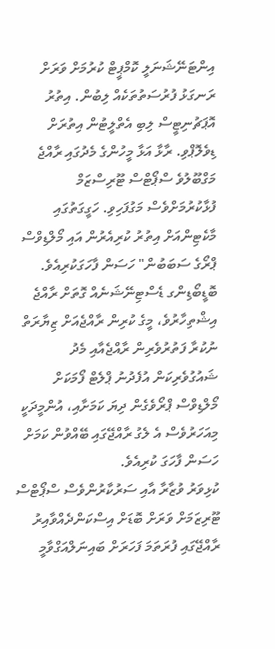އިންޓަނޭޝަނަލީ ކޮމްޕީޓް ކުރުމަށް ވަރަށް ރަނގަޅު ފުރުސަތުތަކެއް ލިބުން. އިތުރު އޮޕަޗުނިޓީސް ލިބި އެތްލީޓުން އިތުރަށް ޑިވެލޮޕްވި. ރާޅާ އަޅާ މީހުންގެ މެދުގައި ރާއްޖެ މަގްބޫލުވެ ސްޕޯޓްސް ޓޫރިސްޒަމް ފުޅާކުރުމަށްވެސް މަގުފަހިވި. ހަގީގަތުގައި މާކެޓިންއަށް އިތުރު ކުރިއެރުން އައި މޯލްޑިވްސް ޕްރޯގެ ސަބަބުން" ހަސަން ފާހަގަކުރިއެވެ.
ބޮޑީބޯޑިންގ ޑެސްޓިނޭޝަނެއް ގޮތަށް ރާއްޖެ އިޝްތިހާރުވެ، މީގެ ކުރިން ރާއްޖެއަށް ޒިޔާރަތް ނުކުރާ ފަތުރުވެރިން ރާއްޖެއާއި މެދު ޝައުގުވެރިކަން އުފެދުނު ޕްލެޓް ފޯމަކަށް މޯލްޑިވްސް ޕްރޯވެގެން ދިޔަ ކަމަށާއި، އުންމީދަކީ މިއަހަރުވެސް އެ ލެގު ރާއްޖޭގައި ބޭއްވުން ކަމަށް ހަސަން ފާހަގަ ކުރިއެވެ.
ކުޅިވަރު ވުޒާރާ އާއި ސަރުކާރުންވެސް ސްޕޯޓްސް ޓޫރިޒަމަށް ވަރަށް ބޮޑަށް އިސްކަންދެއްވާއިރު ރާއްޖޭގައި ފުރަތަމަ ފަހަރަށް ބައިނަލްއަގްވާމީ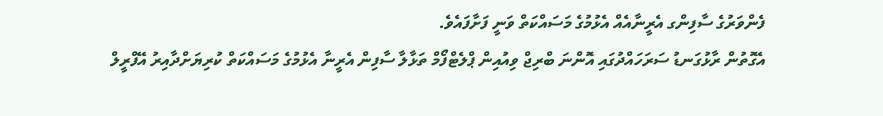ފެންވަރުގެ ސާފިންގ އެރީނާއެއް އެޅުމުގެ މަސައްކަތް ވަނީ ފަށާފައެވެ.
އެގޮތުން ރާޅުގަނޑު ސަރަހައްދުގައި އޮންނަ ބްރިޖް ވިއުއިން ޕްލެޓްފޯމް ތަޅާލާ ސާފިން އެރީނާ އެޅުމުގެ މަސައްކަތް ކުރިޔަށްދާއިރު އޭފްރީލް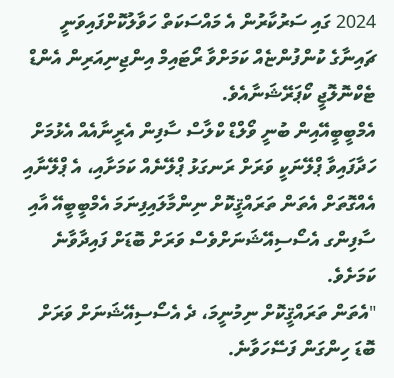2024 ގައި ސަރުކާރުން އެ މައްސަކަތް ހަވާލުކޮށްފައިވަނީ ޗައިނާގެ ކުންފުންޏެއް ކަމަށްވާ ރޯޓައިމް އިންޖިނިއަރިން އެންޑް ޓެކްނޮލޮޖީ ކޯޕަރޭޝަނާއެވެ.
އެމްބީބީއޭއިން ބުނީ ވޯލްޑް ކްލާސް ސާފިން އެރީނާއެއް އެޅުމަށް ހަދާފައިވާ ޕްލޭނަކީ ވަރަށް ރަނގަޅު ޕްލޭނެއް ކަމަށާއި، އެ ޕްލޭނާއި އެއްގޮތަށް އެތަން ތަރައްޤީކޮށް ނިންމާލައިފިނަމަ އެމްބީބީއޭ އާއި ސާފިންގ އެސޯސިއޭޝަނަށްވެސް ވަރަށް ބޮޑަށް ފައިދާވާނެ ކަމަށެވެ.
"އެތަން ތަރައްޤީކޮށް ނިމުނީމަ، ދެ އެސޯސިއޭޝަނަށް ވަރަށް ބޮޑަ ހިންގަން ފަސޭހަވާނެ.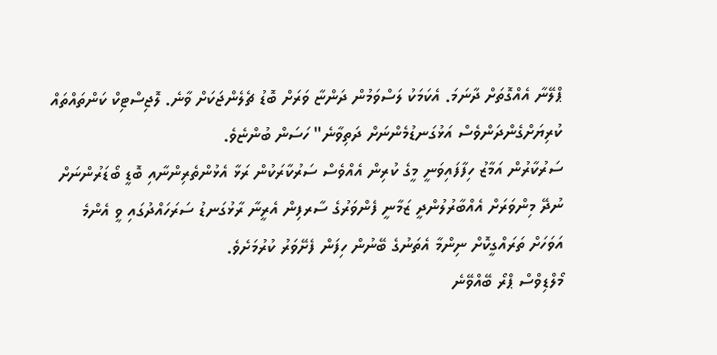ޕްލޭނާ އެއްގޮތަށް ދާނަމަ. އެކަމަކު ލަސްވަމުން ދަންޏާ ވަރަށް ބޮޑު ޗެލެންޖަކަށް ވާނެ. ލޮޖިސްޓިކް ކަންތައްތައް ކުރިޔަށްގެންދަންވެސް އަޅުގަނޑުމެންނަށް ދަތިވާނެ" ހަސަން ބުންޏެވެ.
ސަރުކާރުން އަމާޒު ހިފާފައިވަނީ މީގެ ކުރިން އެއްވެސް ސަރުކާރަކުން ރަޅާ އެޅުންތެރިންނާއި ބޮޑީ ބޯޑަރުންނަށް ނުދޭ މިންވަރަށް އެއްބާރުލުންދީ ޒަމާނީ ފެންވަރުގެ ސާރފިން އެރީނާ ރާޅުގަނޑު ސަރަހައްދުގައި ވީ އެންމެ އަވަހަށް ތަރައްގީކޮށް ނިންމާ އެތަނުގެ ބޭނުން ހިފަން ފެށޭވަރު ކުރުމަށެވެ.
މޯލްޑިވްސް ޕްރޯ ބޭއްވޭނެ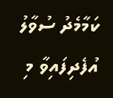ކަމާމެދު ސުވާލު އުފެދިފައިވާ މި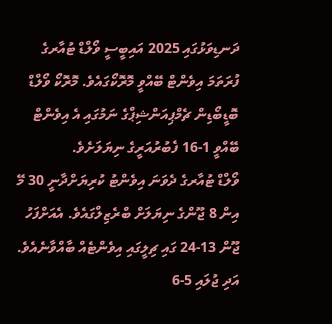ދަނޑިވަޅުގައި 2025 އައިބީސީ ވޯލްޑް ޓުއާރގެ ފުރަތަމަ އިވެންޓް ބޭއްވީ މޮރޮކޯގައެވެ. މޮރޮކޯ ވޯލްޑް ބޮޑީބޯޑިން ޗެމްޕިއަންޝިޕްގެ ނަމުގައި އެ އިވެންޓް ބޭއްވީ 1-16 ފެބުރުއަރީގެ ނިޔަލަށެވެ.
ވޯލްޑް ޓުއާރގެ ދެވަނަ އިވެންޓު ކުރިޔަށްދާނީ 30 މޭ އިން 8 ޖޫންގެ ނިޔަލަށް ބްރެޒިލްގައެވެ. އެއަށްފަހު ޖޫން 13-24 ގައި ޗިލީގައި އިވެންޓެއް ބާއްވާނެއެވެ. އަދި ޖުލައި 5-6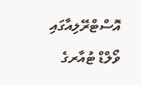އޮސްޓްރޭލިއާގައި ވޯލްޑް ޓުއާރގެ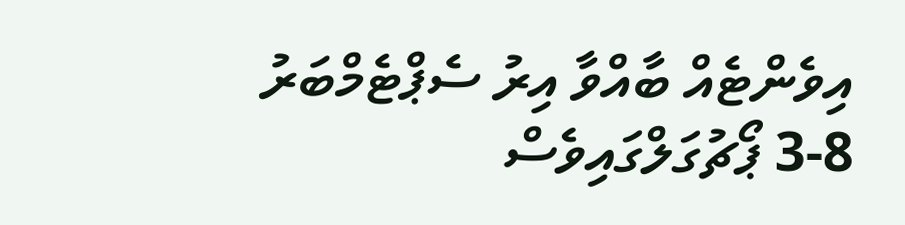އިވެންޓެއް ބާއްވާ އިރު ސެޕްޓެމްބަރު 8-3 ޕޯޗުގަލްގައިވެސް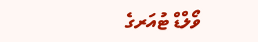ވޯލްޑް ޓުއަރގެ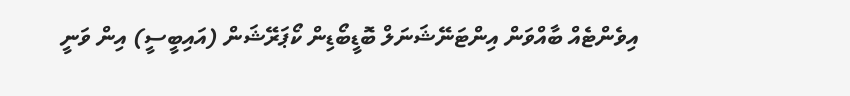އިވެންޓެއް ބާއްވަން އިންޓަނޭޝަނަލް ބޮޑީބޯޑިން ކޯޕަރޭޝަން (އައިބީސީ) އިން ވަނީ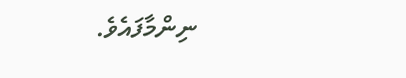ނިންމާފައެވެ.